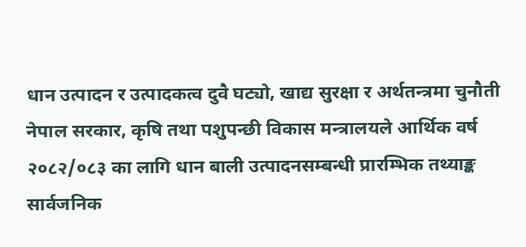धान उत्पादन र उत्पादकत्व दुवै घट्यो, खाद्य सुरक्षा र अर्थतन्त्रमा चुनौती
नेपाल सरकार, कृषि तथा पशुपन्छी विकास मन्त्रालयले आर्थिक वर्ष २०८२/०८३ का लागि धान बाली उत्पादनसम्बन्धी प्रारम्भिक तथ्याङ्क सार्वजनिक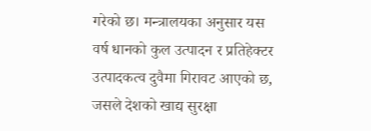गरेको छ। मन्त्रालयका अनुसार यस वर्ष धानको कुल उत्पादन र प्रतिहेक्टर उत्पादकत्व दुवैमा गिरावट आएको छ, जसले देशको खाद्य सुरक्षा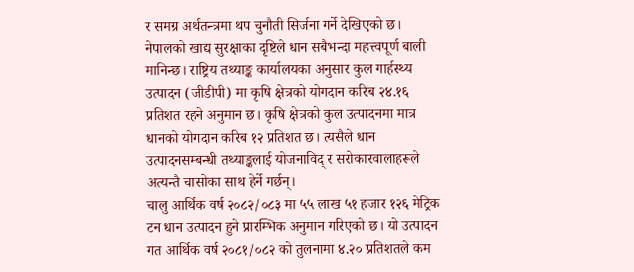र समग्र अर्थतन्त्रमा थप चुनौती सिर्जना गर्ने देखिएको छ।
नेपालको खाद्य सुरक्षाका दृष्टिले धान सबैभन्दा महत्त्वपूर्ण बाली मानिन्छ। राष्ट्रिय तथ्याङ्क कार्यालयका अनुसार कुल गार्हस्थ्य उत्पादन (जीडीपी) मा कृषि क्षेत्रको योगदान करिब २४.१६ प्रतिशत रहने अनुमान छ। कृषि क्षेत्रको कुल उत्पादनमा मात्र धानको योगदान करिब १२ प्रतिशत छ। त्यसैले धान उत्पादनसम्बन्धी तथ्याङ्कलाई योजनाविद् र सरोकारवालाहरूले अत्यन्तै चासोका साथ हेर्ने गर्छन्।
चालु आर्थिक वर्ष २०८२/०८३ मा ५५ लाख ५१ हजार १२६ मेट्रिक टन धान उत्पादन हुने प्रारम्भिक अनुमान गरिएको छ। यो उत्पादन गत आर्थिक वर्ष २०८१/०८२ को तुलनामा ४.२० प्रतिशतले कम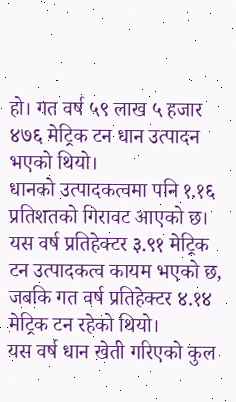हो। गत वर्ष ५९ लाख ५ हजार ४७६ मेट्रिक टन धान उत्पादन भएको थियो।
धानको उत्पादकत्वमा पनि १.१६ प्रतिशतको गिरावट आएको छ। यस वर्ष प्रतिहेक्टर ३.९१ मेट्रिक टन उत्पादकत्व कायम भएको छ, जबकि गत वर्ष प्रतिहेक्टर ४.१४ मेट्रिक टन रहेको थियो।
यस वर्ष धान खेती गरिएको कुल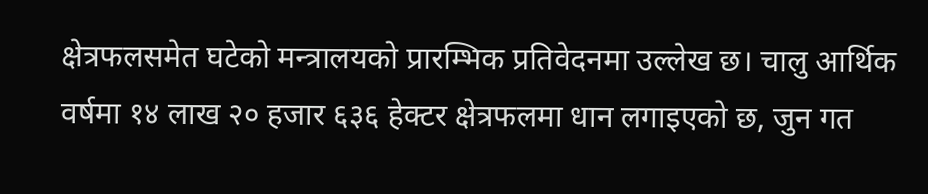क्षेत्रफलसमेत घटेको मन्त्रालयको प्रारम्भिक प्रतिवेदनमा उल्लेख छ। चालु आर्थिक वर्षमा १४ लाख २० हजार ६३६ हेक्टर क्षेत्रफलमा धान लगाइएको छ, जुन गत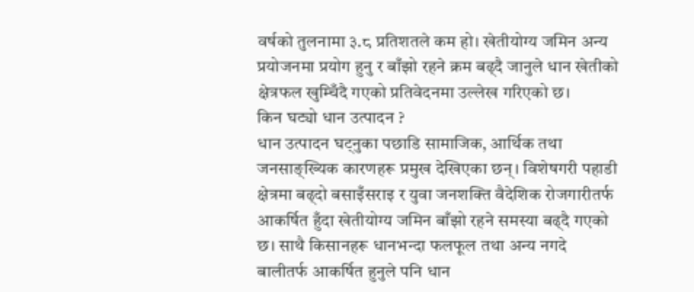वर्षको तुलनामा ३.८ प्रतिशतले कम हो। खेतीयोग्य जमिन अन्य प्रयोजनमा प्रयोग हुनु र बाँझो रहने क्रम बढ्दै जानुले धान खेतीको क्षेत्रफल खुम्चिँदै गएको प्रतिवेदनमा उल्लेख गरिएको छ।
किन घट्यो धान उत्पादन ?
धान उत्पादन घट्नुका पछाडि सामाजिक, आर्थिक तथा जनसाङ्ख्यिक कारणहरू प्रमुख देखिएका छन्। विशेषगरी पहाडी क्षेत्रमा बढ्दो बसाइँसराइ र युवा जनशक्ति वैदेशिक रोजगारीतर्फ आकर्षित हुँदा खेतीयोग्य जमिन बाँझो रहने समस्या बढ्दै गएको छ। साथै किसानहरू धानभन्दा फलफूल तथा अन्य नगदे बालीतर्फ आकर्षित हुनुले पनि धान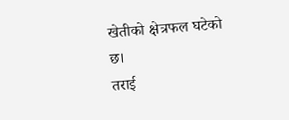खेतीको क्षेत्रफल घटेको छ।
तराई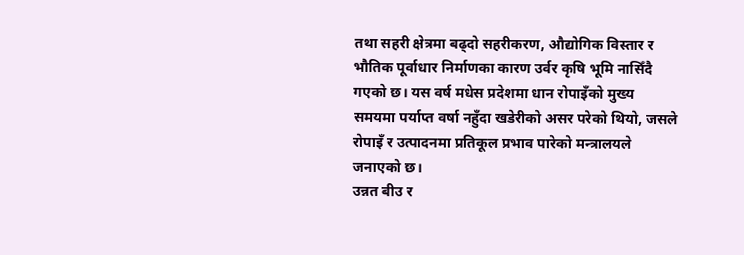तथा सहरी क्षेत्रमा बढ्दो सहरीकरण, औद्योगिक विस्तार र भौतिक पूर्वाधार निर्माणका कारण उर्वर कृषि भूमि नासिँदै गएको छ। यस वर्ष मधेस प्रदेशमा धान रोपाइँको मुख्य समयमा पर्याप्त वर्षा नहुँदा खडेरीको असर परेको थियो, जसले रोपाइँ र उत्पादनमा प्रतिकूल प्रभाव पारेको मन्त्रालयले जनाएको छ।
उन्नत बीउ र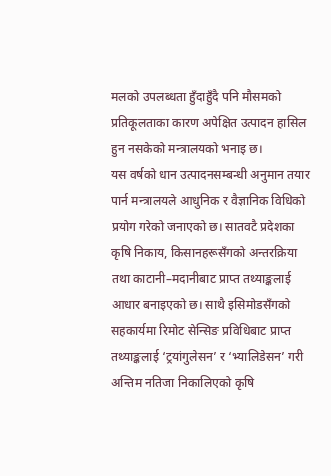मलको उपलब्धता हुँदाहुँदै पनि मौसमको प्रतिकूलताका कारण अपेक्षित उत्पादन हासिल हुन नसकेको मन्त्रालयको भनाइ छ।
यस वर्षको धान उत्पादनसम्बन्धी अनुमान तयार पार्न मन्त्रालयले आधुनिक र वैज्ञानिक विधिको प्रयोग गरेको जनाएको छ। सातवटै प्रदेशका कृषि निकाय, किसानहरूसँगको अन्तरक्रिया तथा काटानी–मदानीबाट प्राप्त तथ्याङ्कलाई आधार बनाइएको छ। साथै इसिमोडसँगको सहकार्यमा रिमोट सेन्सिङ प्रविधिबाट प्राप्त तथ्याङ्कलाई ‘ट्रयांगुलेसन’ र ‘भ्यालिडेसन’ गरी अन्तिम नतिजा निकालिएको कृषि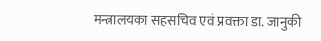मन्त्रालयका सहसचिव एवं प्रवक्ता डा. जानुकी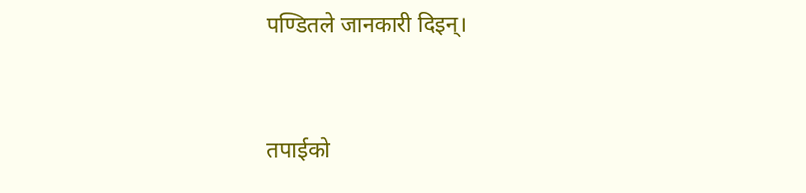पण्डितले जानकारी दिइन्।



तपाईको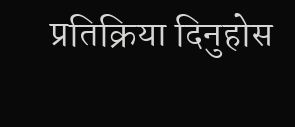प्रतिक्रिया दिनुहोस